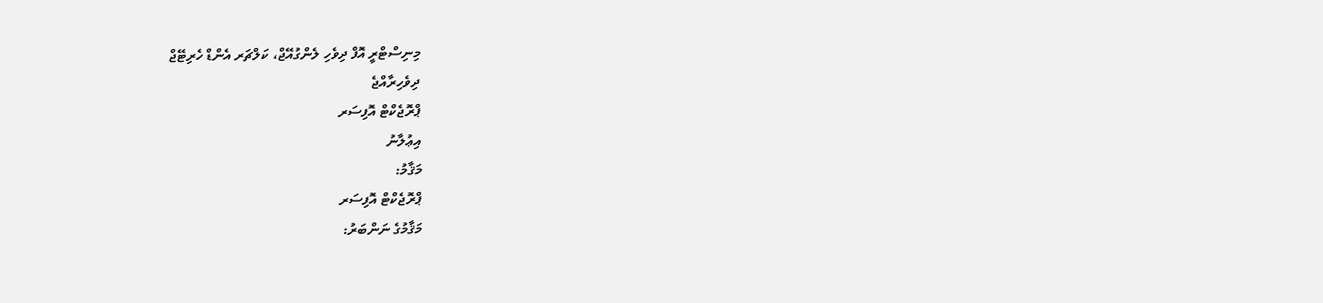މިނިސްޓްރީ އޮފް ދިވެހި ލެންގުއޭޖް، ކަލްޗަރ އެންޑް ހެރިޓޭޖް
ދިވެހިރާއްޖެ
ޕްރޮޖެކްޓް އޮފިސަރ
އިޢުލާނު
މަޤާމު:
ޕްރޮޖެކްޓް އޮފިސަރ
މަޤާމުގެ ނަންބަރު: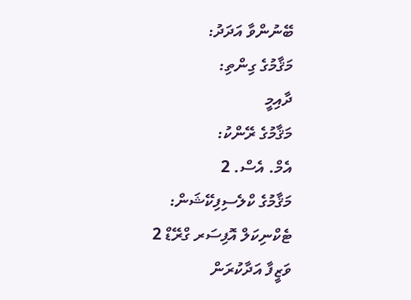ބޭނުންވާ އަދަދު:
މަޤާމުގެ ގިންތި:
ދާއިމީ
މަޤާމުގެ ރޭންކު:
އެމް. އެސް. 2
މަޤާމުގެ ކްލެސިފިކޭޝަން:
ޓެކްނިކަލް އޮފިސަރ ގްރޭޑް 2
ވަޒީފާ އަދާކުރަން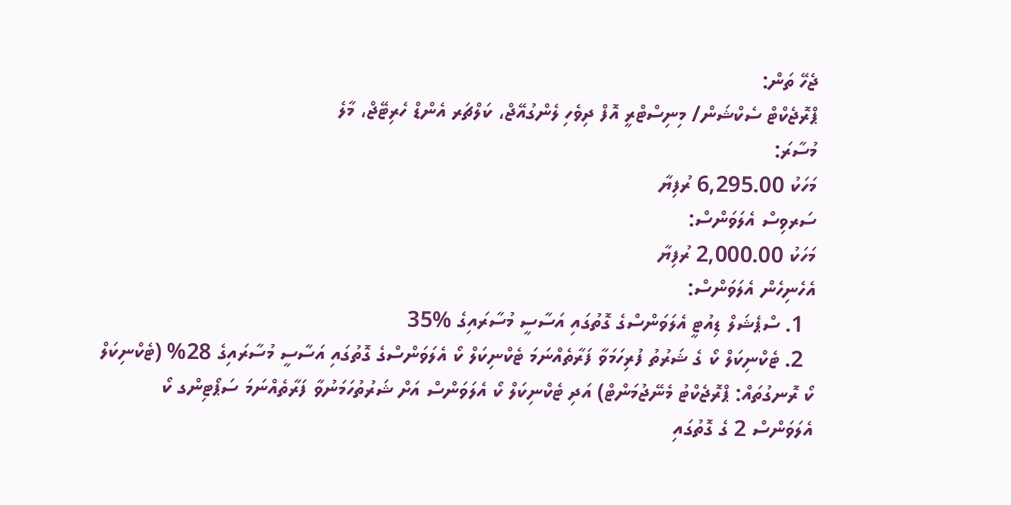ޖެހޭ ތަން:
ޕްރޮޖެކްޓް ސެކްޝަން/ މިނިސްޓްރީ އޮފް ދިވެހި ލެންގުއޭޖް، ކަލްޗަރ އެންޑް ހެރިޓޭޖް، މާލެ
މުސާރަ:
މަހަކު 6,295.00 ރުފިޔާ
ސަރވިސް އެލަވަންސް:
މަހަކު 2,000.00 ރުފިޔާ
އެހެނިހެން އެލަވަންސް:
  1. ސްޕެޝަލް ޑިއުޓީ އެލަވަންސްގެ ގޮތުގައި އަސާސީ މުސާރައިގެ %35
  2. ޓެކްނިކަލް ކޯ ގެ ޝަރުތު ފުރިހަމަވާ ފަރާތެއްނަމަ ޓެކްނިކަލް ކޯ އެލަވަންސްގެ ގޮތުގައި އަސާސީ މުސާރައިގެ 28% (ޓެކްނިކަލް ކޯ ރޮނގުތައް: ޕްރޮޖެކްޓު މެނޭޖުމަންޓް) އަދި ޓެކްނިކަލް ކޯ އެލަވަންސް އަށް ޝަރުތުހަމަނުވާ ފަރާތެއްނަމަ ސަޕޯޓިންގ ކޯ އެލަވަންސް 2 ގެ ގޮތުގައި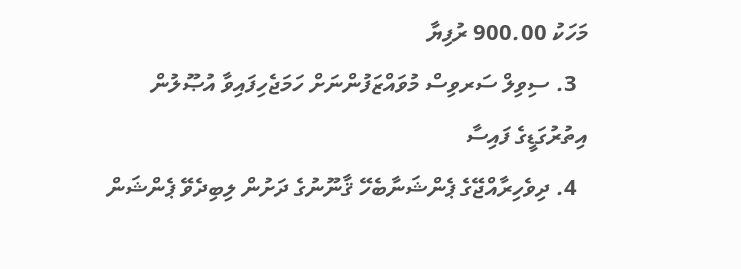މަހަކު 900.00 ރުފިޔާ
  3. ސިވިލް ސަރވިސް މުވައްޒަފުންނަށް ހަމަޖެހިފައިވާ އުޞޫލުން އިތުރުގަޑީގެ ފައިސާ
  4. ދިވެހިރާއްޖޭގެ ޕެންޝަނާބެހޭ ޤާނޫނުގެ ދަށުން ލިބިދެވޭ ޕެންޝަން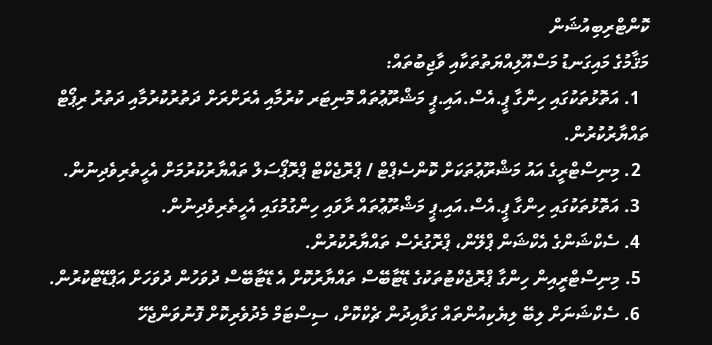ކޮންޓްރިބިއުޝަން
މަޤާމުގެ މައިގަނޑު މަސްއޫލިއްޔަތުތަކާއި ވާޖިބުތައް:
  1. އަތޮޅުތަކުގައި ހިންގާ ޕީ.އެސް.އައި.ޕީ މަޝްރޫޢުތައް މޮނިޓަރ ކުރުމާއި އެރަށްރަށް ދަތުރުކުރުމާއި ދަތުރު ރިޕޯޓް ތައްޔާރުކުރުން.
  2. މިނިސްޓްރީގެ އައު މަޝްރޫޢުތަކަށް ކޮންސެޕްޓް / ޕްރޮޖެކްޓް ޕްރޮޕޯސަލް ތައްޔާރުކުރުމަށް އެހީތެރިވެދިނުން.
  3. އަތޮޅުތަކުގައި ހިންގާ ޕީ.އެސް.އައި.ޕީ މަޝްރޫޢުތައް ރާވައި ހިންގުމުގައި އެހީތެރިވެދިނުން.
  4. ސެކްޝަންގެ އެކްޝަން ޕްލޭން، ޕްރޮގުރެސް ތައްޔާރުކުރުން.
  5. މިނިސްޓްރީއިން ހިންގާ ޕްރޮޖެކްޓުތަކުގެ ޑޭޓާބޭސް ތައްޔާރުކޮށް އެ ޑޭޓާބޭސް ދުވަހުން ދުވަހަށް އަޕްޑޭޓްކުރުން.
  6. ސެކްޝަނަށް ލިބޭ ލިޔެކިއުންތައް ގަވާއިދުން ޗެކްކޮށް، ސިސްޓަމް މެދުވެރިކޮށް ފޮނުވަންޖެހޭ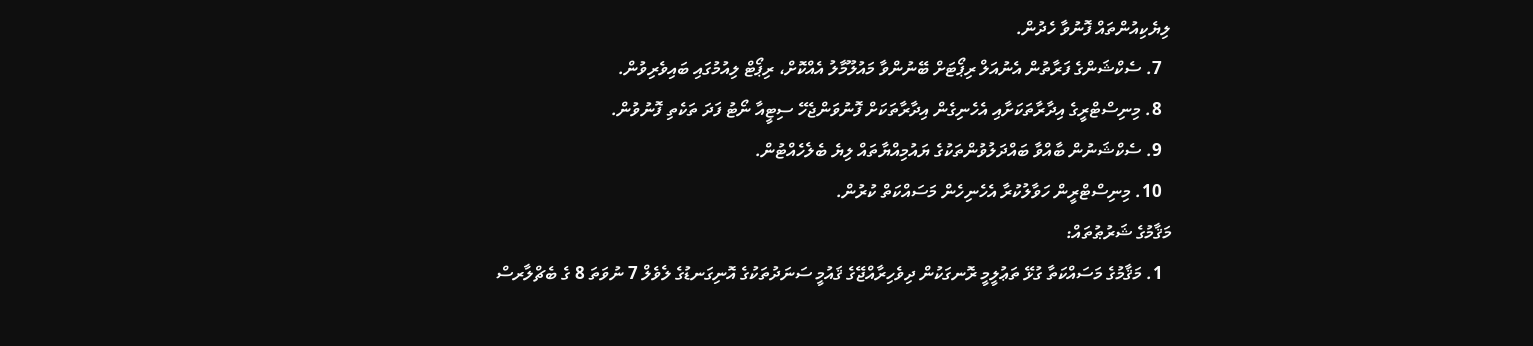ލިޔެކިއުންތައް ފޮނުވާ ހެދުން.
  7. ސެކްޝަންގެ ފަރާތުން އެނުއަލް ރިޕޯޓަށް ބޭނުންވާ މައުލޫމާލު އެއްކޮށް، ރިޕޯޓް ލިއުމުގައި ބައިވެރިވުން.
  8. މިނިސްޓްރީގެ އިދާރާތަކަށާއި އެހެނިގެން އިދާރާތަކަށް ފޮނުވަންޖެހޭ ސިޓީއާ ނޯޓު ފަދަ ތަކެތި ފޮނުވުން.
  9. ސެކްޝަނުން ބާއްވާ ބައްދަލުވުންތަކުގެ ޔައުމިއްޔާތައް ލިޔެ ބެލެހެއްޓުން.
  10. މިނިސްޓްރީން ހަވާލުކުރާ އެހެނިހެން މަސައްކަތް ކުރުން.
މަޤާމުގެ ޝަރުޠުތައް:
  1. މަޤާމުގެ މަސައްކަތާ ގުޅޭ ތަޢުލީމީ ރޮނގަކުން ދިވެހިރާއްޖޭގެ ޤައުމީ ސަނަދުތަކުގެ އޮނިގަނޑުގެ ލެވެލް 7 ނުވަތަ 8 ގެ ބެޗްލާރސް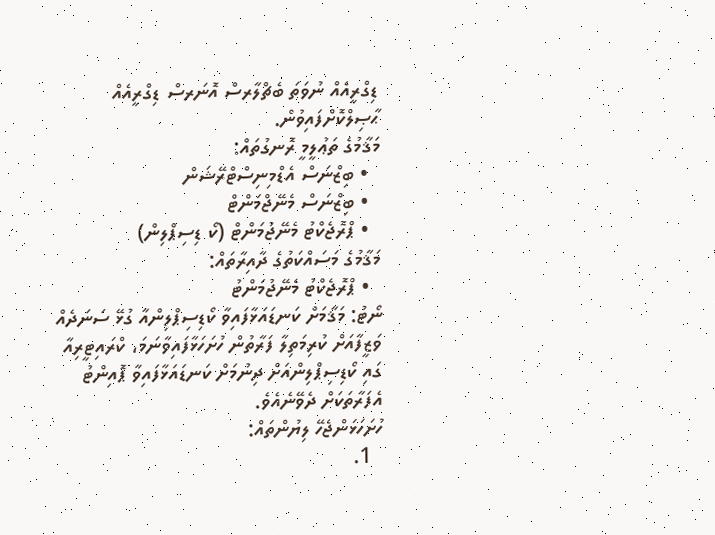ޑިގްރީއެއް ނުވަތަ ބެޗްލާރސް އޮނަރސް ޑިގްރީއެއް ޙާޞިލްކޮށްފައިވުން.
މަޤާމުގެ ތަޢުލީމީ ރޮނގުތައް:
  • ބިޒްނަސް އެޑްމިނިސްޓްރޭޝަން
  • ބިޒްނަސް މެނޭޖްމަންޓް
  • ޕްރޮޖެކްޓު މެނޭޖުމަންޓް (ކޯ ޑިސިޕްލިން)
މަޤާމުގެ މަސައްކަތުގެ ދާއިރާތައް:
  • ޕްރޮޖެކްޓު މެނޭޖުމަންޓު
ނޯޓު: މަޤާމަށް ކަނޑައަޅާފައިވާ ކޯޑިސިޕްލިންއާ ގުޅޭ ސަނަދެއް ވަޒީފާއަށް ކުރިމަތިލާ ފަރާތުން ހުށަހަޅާފައިވާނަމަ، ކްރައިޓީރިއާ ގައި ކޯޑިސިޕްލިންއަށް ދިނުމަށް ކަނޑައަޅާފައިވާ ޕޮއިންޓު އެފަރާތަކަށް ދެވޭނެއެވެ.
ހުށަހަޅަންޖެހޭ ލިޔުންތައް:
  1.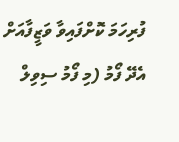ފުރިހަމަ ކޮށްފައިވާ ވަޒީފާއަށް އެދޭ ފޯމު (މި ފޯމު ސިވިލް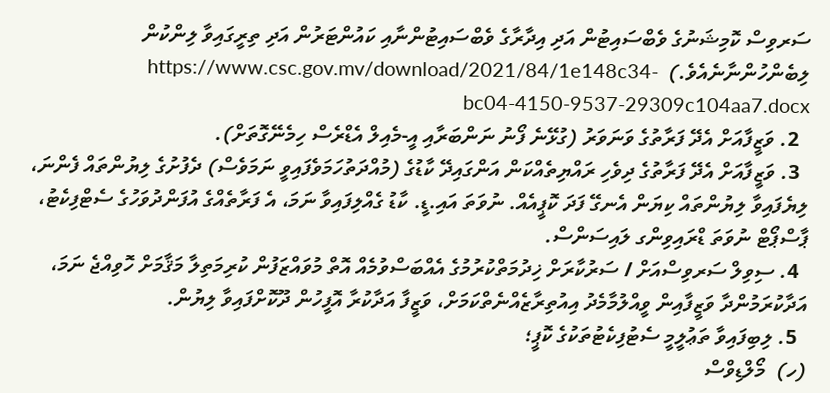ސަރވިސް ކޮމިޝަނުގެ ވެބްސައިޓުން އަދި އިދާރާގެ ވެބްސައިޓުންނާއި ކައުންޓަރުން އަދި ތިރީގައިވާ ލިންކުން ލިބެންހުންނާނެއެވެ.)  https://www.csc.gov.mv/download/2021/84/1e148c34-bc04-4150-9537-29309c104aa7.docx
  2. ވަޒީފާއަށް އެދޭ ފަރާތުގެ ވަނަވަރު (ގުޅޭނެ ފޯނު ނަންބަރާއި އީ-މެއިލް އެޑްރެސް ހިމެނޭގޮތަށް).
  3. ވަޒީފާއަށް އެދޭ ފަރާތުގެ ދިވެހި ރައްޔިތެއްކަން އަންގައިދޭ ކާޑުގެ (މުއްދަތުހަމަވެފައިވީ ނަމަވެސް) ދެފުށުގެ ލިޔުންތައް ފެންނަ، ލިޔެފައިވާ ލިޔުންތައް ކިޔަން އެނގޭ ފަދަ ކޮޕީއެއް. ނުވަތަ އައި.ޑީ. ކާޑު ގެއްލިފައިވާ ނަމަ، އެ ފަރާތެއްގެ އުފަންދުވަހުގެ ސެޓްފިކެޓު، ޕާސްޕޯޓް ނުވަތަ ޑްރައިވިންގ ލައިސަންސް.
  4. ސިވިލް ސަރވިސްއަށް / ސަރުކާރަށް ޚިދުމަތްކުރުމުގެ އެއްބަސްވުމެއް އޮތް މުވައްޒަފުން ކުރިމަތިލާ މަޤާމަށް ހޮވިއްޖެ ނަމަ، އަދާކުރަމުންދާ ވަޒީފާއިން ވީއްލުމާމެދު އިއުތިރާޒެއްނެތްކަމަށް، ވަޒީފާ އަދާކުރާ އޮފީހުން ދޫކޮށްފައިވާ ލިޔުން.
  5. ލިބިފައިވާ ތަޢުލީމީ ސެޓުފިކެޓުތަކުގެ ކޮޕީ؛
(ހ)  މޯލްޑިވްސް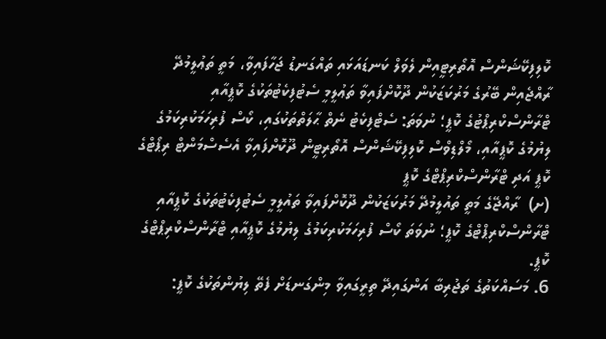ކޮލިފިކޭޝަންސް އޮތޯރިޓީއިން ލެވަލް ކަނޑައަޅައި ތައްގަނޑު ޖަހާފައިވާ، މަތީ ތަޢުލީމުދޭ ރާއްޖެއިން ބޭރުގެ މަރުކަޒަކުން ދޫކޮށްފައިވާ ތަޢުލީމީ ސެޓުފިކެޓުތަކުގެ ކޮޕީއާއި ޓްރާންސްކްރިޕްޓުގެ ކޮޕީ؛ ނުވަތަ: ސެޓްފިކެޓު ނެތް ޙާލަތްތަކުގައި، ކޯސް ފުރިހަމަކުރިކަމުގެ ލިޔުމުގެ ކޮޕީއާއި، މޯލްޑިވްސް ކޮލިފިކޭޝަންސް އޮތޯރިޓީން ދޫކޮށްފައިވާ އެސެސްމަންޓް ރިޕޯޓްގެ ކޮޕީ އަދި ޓްރާންސްކްރިޕްޓްގެ ކޮޕީ
(ށ)  ރާއްޖޭގެ މަތީ ތައުލީމުދޭ މަރުކަޒަކުން ދޫކޮށްފައިވާ ތައުލީމީ ސެޓުފިކެޓުތަކުގެ ކޮޕީއާއި ޓްރާންސްކްރިޕްޓްގެ ކޮޕީ؛ ނުވަތަ ކޯސް ފުރިހަމަކުރިކަމުގެ ލިޔުމުގެ ކޮޕީއާއި ޓްރާންސްކްރިޕްޓްގެ ކޮޕީ.
6. މަސައްކަތުގެ ތަޖުރިބާ އަންގައިދޭ ތިރީގައިވާ މިންގަނޑަށް ފެތޭ ލިޔުންތަކުގެ ކޮޕީ: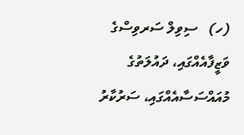(ހ)   ސިވިލް ސަރވިސްގެ ވަޒީފާއެއްގައި، ދައުލަތުގެ މުއައްސަސާއެއްގައި، ސަރުކާރު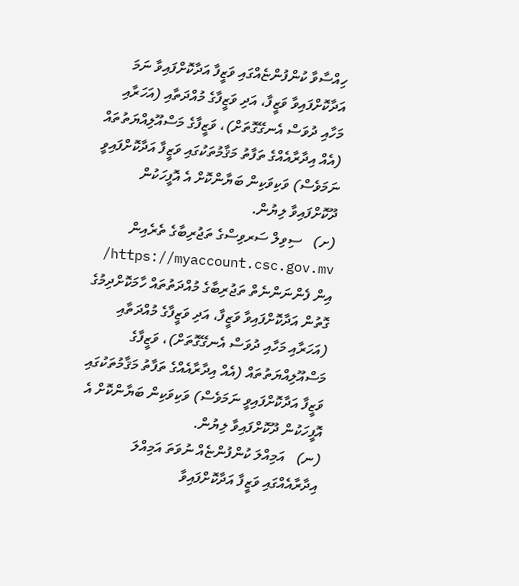ހިއްސާވާ ކުންފުންޏެއްގައި ވަޒީފާ އަދާކޮށްފައިވާ ނަމަ އަދާކޮށްފައިވާ ވަޒީފާ، އަދި ވަޒީފާގެ މުއްދަތާއި (އަހަރާއި މަހާއި ދުވަސް އެނގޭގޮތަށް)، ވަޒީފާގެ މަސްއޫލިއްޔަތުތައް (އެއް އިދާރާއެއްގެ ތަފާތު މަޤާމުތަކުގައި ވަޒީފާ އަދާކޮށްފައިވީ ނަމަވެސް) ވަކިވަކިން ބަޔާންކޮށް އެ އޮފީހަކުން ދޫކޮށްފައިވާ ލިޔުން.
(ށ)   ސިވިލް ސަރވިސްގެ ތަޖުރިބާގެ ތެރެއިން https://myaccount.csc.gov.mv/ އިން ފެންނަންނެތް ތަޖުރިބާގެ މުއްދަތުތައް ހާމަކޮށްދިމުގެ ގޮތުން އަދާކޮށްފައިވާ ވަޒީފާ، އަދި ވަޒީފާގެ މުއްދަތާއި (އަހަރާއި މަހާއި ދުވަސް އެނގޭގޮތަށް)، ވަޒީފާގެ މަސްއޫލިއްޔަތުތައް (އެއް އިދާރާއެއްގެ ތަފާތު މަޤާމުތަކުގައި ވަޒީފާ އަދާކޮށްފައިވީ ނަމަވެސް) ވަކިވަކިން ބަޔާންކޮށް އެ އޮފީހަކުން ދޫކޮށްފައިވާ ލިޔުން.
(ނ)   އަމިއްލަ ކުންފުންޏެއް ނުވަތަ އަމިއްލަ އިދާރާއެއްގައި ވަޒީފާ އަދާކޮށްފައިވާ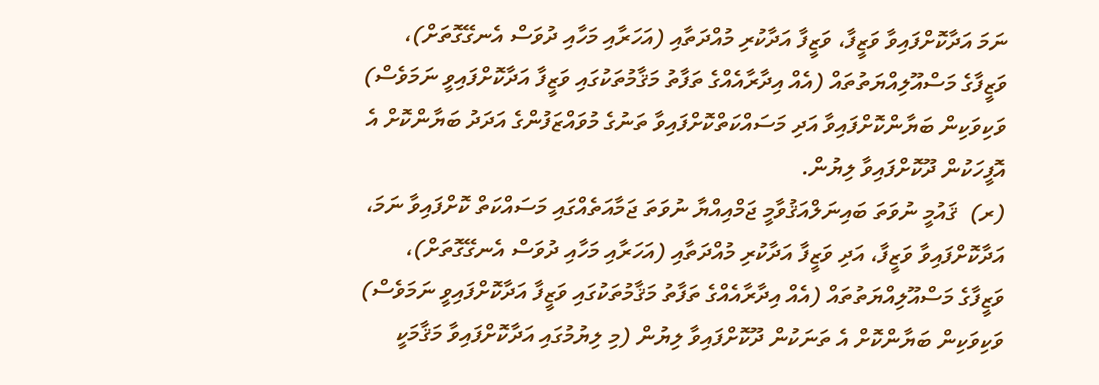ނަމަ އަދާކޮށްފައިވާ ވަޒީފާ، ވަޒީފާ އަދާކުރި މުއްދަތާއި (އަހަރާއި މަހާއި ދުވަސް އެނގޭގޮތަށް)، ވަޒީފާގެ މަސްއޫލިއްޔަތުތައް (އެއް އިދާރާއެއްގެ ތަފާތު މަޤާމުތަކުގައި ވަޒީފާ އަދާކޮށްފައިވީ ނަމަވެސް) ވަކިވަކިން ބަޔާންކޮށްފައިވާ އަދި މަސައްކަތްކޮށްފައިވާ ތަނުގެ މުވައްޒަފުންގެ އަދަދު ބަޔާންކޮށް އެ އޮފީހަކުން ދޫކޮށްފައިވާ ލިޔުން.
(ރ)  ޤައުމީ ނުވަތަ ބައިނަލްއަޤުވާމީ ޖަމްއިއްޔާ ނުވަތަ ޖަމާއަތެއްގައި މަސައްކަތް ކޮށްފައިވާ ނަމަ، އަދާކޮށްފައިވާ ވަޒީފާ، އަދި ވަޒީފާ އަދާކުރި މުއްދަތާއި (އަހަރާއި މަހާއި ދުވަސް އެނގޭގޮތަށް)، ވަޒީފާގެ މަސްއޫލިއްޔަތުތައް (އެއް އިދާރާއެއްގެ ތަފާތު މަޤާމުތަކުގައި ވަޒީފާ އަދާކޮށްފައިވީ ނަމަވެސް) ވަކިވަކިން ބަޔާންކޮށް އެ ތަނަކުން ދޫކޮށްފައިވާ ލިޔުން (މި ލިޔުމުގައި އަދާކޮށްފައިވާ މަޤާމަކީ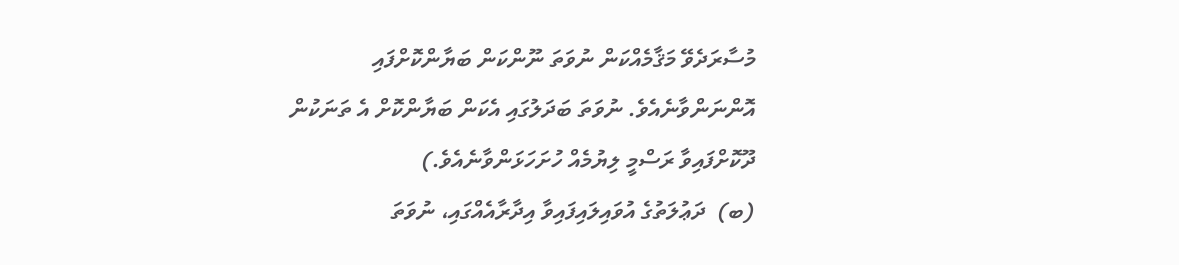މުސާރަދެވޭ މަޤާމެއްކަން ނުވަތަ ނޫންކަން ބަޔާންކޮށްފައި އޮންނަންވާނެއެވެ. ނުވަތަ ބަދަލުގައި އެކަން ބަޔާންކޮށް އެ ތަނަކުން ދޫކޮށްފައިވާ ރަސްމީ ލިޔުމެއް ހުށަހަޅަންވާނެއެވެ.)
(ބ)  ދަޢުލަތުގެ އުވައިލައިފައިވާ އިދާރާއެއްގައި، ނުވަތަ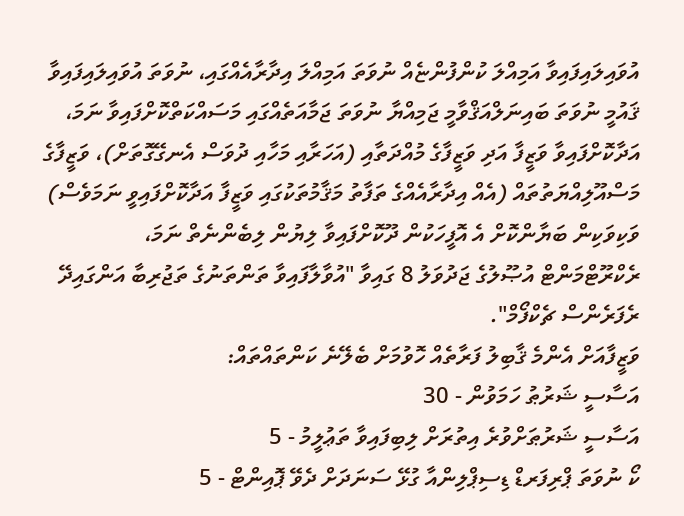އުވައިލައިފައިވާ އަމިއްލަ ކުންފުންޏެއް ނުވަތަ އަމިއްލަ އިދާރާއެއްގައި، ނުވަތަ އުވައިލައިފައިވާ ޤައުމީ ނުވަތަ ބައިނަލްއަޤްވާމީ ޖަމިއްޔާ ނުވަތަ ޖަމާއަތެއްގައި މަސައްކަތްކޮށްފައިވާ ނަމަ، އަދާކޮށްފައިވާ ވަޒީފާ އަދި ވަޒީފާގެ މުއްދަތާއި (އަހަރާއި މަހާއި ދުވަސް އެނގޭގޮތަށް)، ވަޒީފާގެ މަސްއޫލިއްޔަތުތައް (އެއް އިދާރާއެއްގެ ތަފާތު މަޤާމުތަކުގައި ވަޒީފާ އަދާކޮށްފައިވީ ނަމަވެސް) ވަކިވަކިން ބަޔާންކޮށް އެ އޮފީހަކުން ދޫކޮށްފައިވާ ލިޔުން ލިބެންނެތް ނަމަ، ރެކްރޫޓްމަންޓް އުޞޫލުގެ ޖަދުވަލު 8 ގައިވާ "އުވާލާފައިވާ ތަންތަނުގެ ތަޖުރިބާ އަންގައިދޭ ރެފަރެންސް ޗެކްފޯމް".
ވަޒީފާއަށް އެންމެ ޤާބިލު ފަރާތެއް ހޮވުމަށް ބެލޭނެ ކަންތައްތައް:
އަސާސީ ޝަރުޠު ހަމަވުން - 30
އަސާސީ ޝަރުޠަށްވުރެ އިތުރަށް ލިބިފައިވާ ތަޢުލީމު - 5
ކޯ ނުވަތަ ޕްރިފަރޑް ޑިސިޕްލިންއާ ގުޅޭ ސަނަދަށް ދެވޭ ޕޮއިންޓް - 5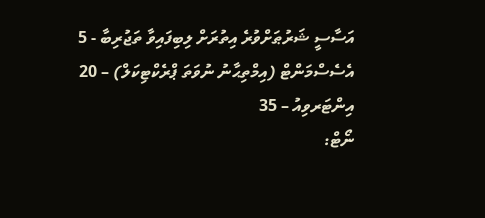އަސާސީ ޝަރުޠަށްވުރެ އިތުރަށް ލިބިފައިވާ ތަޖުރިބާ - 5
އެސެސްމަންޓް (އިމްތިޙާނު ނުވަތަ ޕްރެކްޓިކަލް) – 20
އިންޓަރވިއު – 35
ނޯޓް: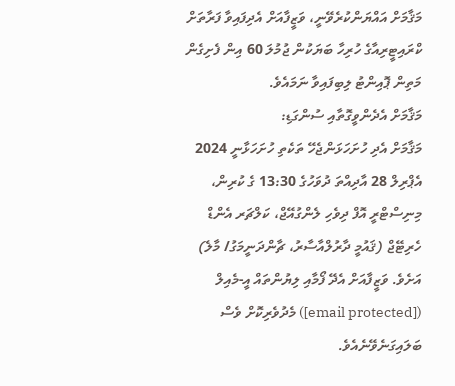މަޤާމަށް އައްޔަންކުރެވޭނީ، ވަޒީފާއަށް އެދިފައިވާ ފަރާތަށް ކްރައިޓީރިއާގެ ހުރިހާ ބަޔަކުން ޖުމުލަ 60 އިން ފެށިގެން މަތިން ޕޮއިންޓު ލިބިފައިވާ ނަމައެވެ.
މަޤާމަށް އެދެންވީގޮތާއި ސުންގަޑި:
މަޤާމަށް އެދި ހުށަހަޅަންޖެހޭ ތަކެތި ހުށަހަޅާނީ 2024 އެޕްރިލް 28 އާދިއްތަ ދުވަހުގެ 13:30 ގެ ކުރިން، މިނިސްޓްރީ އޮފް ދިވެހި ލެންގުއޭޖް، ކަލްޗަރ އެންޑް ހެރިޓޭޖް (ޤައުމީ ދާރުލްއާސާރު، ޗާންދަނީމަގު/ މާލެ) އަށެވެ. ވަޒީފާއަށް އެދޭ ފޯމާއި ލިޔުންތައް އީ-މެއިލް ([email protected]) މެދުވެރިކޮށް ވެސް ބަލައިގަނެވޭނެއެވެ.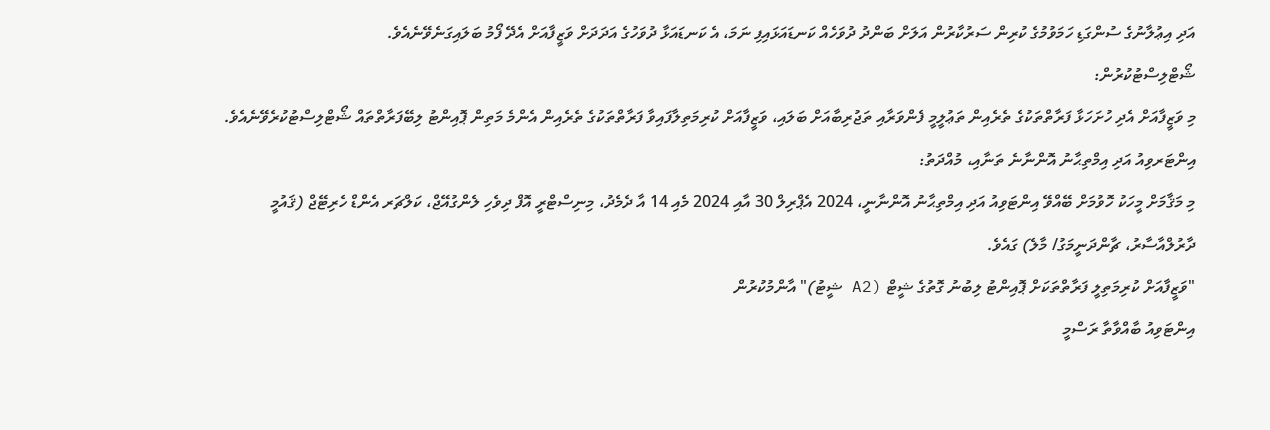އަދި އިޢުލާނުގެ ސުންގަޑި ހަމަވުމުގެ ކުރިން ސަރުކާރުން އަލަށް ބަންދު ދުވަހެއް ކަނޑައަޅައިފި ނަމަ، އެ ކަނޑައަޅާ ދުވަހުގެ އަދަދަށް ވަޒީފާއަށް އެދޭ ފޯމު ބަލައިގަނެވޭނެއެވެ.
ޝޯޓްލިސްޓުކުރުން:
މި ވަޒީފާއަށް އެދި ހުށަހަޅާ ފަރާތްތަކުގެ ތެރެއިން ތަޢުލީމީ ފެންވަރާއި ތަޖުރިބާއަށް ބަލައި، ވަޒީފާއަށް ކުރިމަތިލާފައިވާ ފަރާތްތަކުގެ ތެރެއިން އެންމެ މަތިން ޕޮއިންޓު ލިބޭފަރާތްތައް ޝޯޓްލިސްޓުކުރެވޭނެއެވެ.
އިންޓަރވިއު އަދި އިމްތިޙާނު އޮންނާނެ ތަނާއި، މުއްދަތު:
މި މަޤާމަށް މީހަކު ހޮވުމަށް ބޭއްވޭ އިންޓަވިއު އަދި އިމްތިޙާނު އޮންނާނީ، 2024 އެޕްރިލް 30 އާއި 2024 މެއި 14 އާ ދެމެދު، މިނިސްޓްރީ އޮފް ދިވެހި ލެންގުއޭޖް، ކަލްޗަރ އެންޑް ހެރިޓޭޖް (ޤައުމީ ދާރުލްއާސާރު، ޗާންދަނީމަގު/ މާލެ) ގައެވެ.
"ވަޒީފާއަށް ކުރިމަތިލީ ފަރާތްތަކަށް ޕޮއިންޓު ލިބުނު ގޮތުގެ ޝީޓް (A2 ޝީޓު)" އާންމުކުރުން
އިންޓަވިއު ބާއްވާތާ ރަސްމީ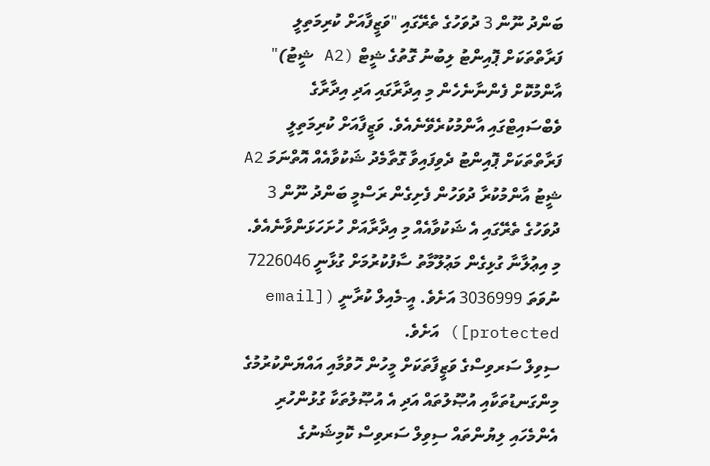ބަންދު ނޫން 3 ދުވަހުގެ ތެރޭގައި "ވަޒީފާއަށް ކުރިމަތިލީ ފަރާތްތަކަށް ޕޮއިންޓު ލިބުނު ގޮތުގެ ޝީޓް (A2 ޝީޓު)" އާންމުކޮށް ފެންނާނެހެން މި އިދާރާގައި އަދި އިދާރާގެ ވެބްސައިޓްގައި އާންމުކުރެވޭނެއެވެ. ވަޒީފާއަށް ކުރިމަތިލީ ފަރާތްތަކަށް ޕޮއިންޓު ދެވިފައިވާ ގޮތާމެދު ޝަކުވާއެއް އޮތްނަމަ A2 ޝީޓު އާންމުކުރާ ދުވަހުން ފެށިގެން ރަސްމީ ބަންދު ނޫން 3 ދުވަހުގެ ތެރޭގައި އެ ޝަކުވާއެއް މި އިދާރާއަށް ހުށަހަޅަންވާނެއެވެ.
މި އިޢުލާނާ ގުޅިގެން މަޢުލޫމާތު ސާފުކުރުމަށް ގުޅާނީ 7226046 ނުވަތަ 3036999 އަށެވެ. އީ-މެއިލް ކުރާނީ ([email protected]) އަށެވެ.
ސިވިލް ސަރވިސްގެ ވަޒީފާތަކަށް މީހުން ހޮވުމާއި އައްޔަންކުރުމުގެ މިންގަނޑުތަކާއި އުޞޫލުތައް އަދި އެ އުޞޫލުތަކާ ގުޅުންހުރި އެންމެހައި ލިޔުންތައް ސިވިލް ސަރވިސް ކޮމިޝަނުގެ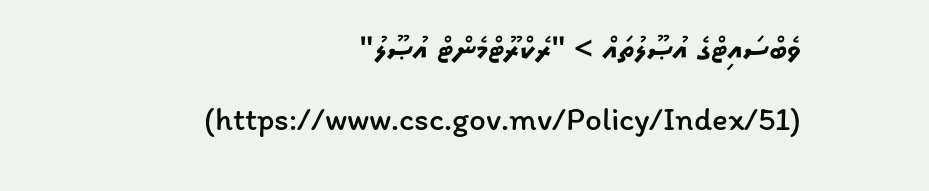ވެބްސައިޓްގެ އުޞޫލުތައް > "ރެކްރޫޓްމެންޓް އުޞޫލު" (https://www.csc.gov.mv/Policy/Index/51)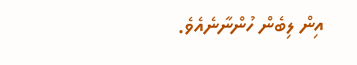އިން ލިބެން ހުންނާނެއެވެ.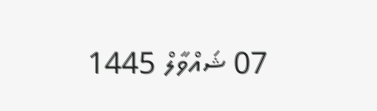07 ޝައްވާލް 1445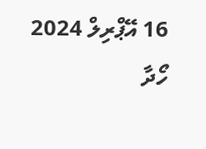16 އޭޕްރިލް 2024
ހޯދާ